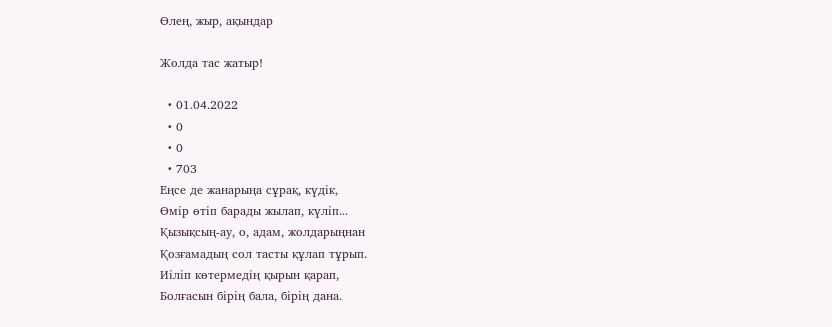Өлең, жыр, ақындар

Жолда тас жатыр!

  • 01.04.2022
  • 0
  • 0
  • 703
Еңсе де жанарыңа сұрақ, күдік,
Өмір өтіп барады жылап, күліп...
Қызықсың-ау, о, адам, жолдарыңнан
Қозғамадың сол тасты құлап тұрып.
Иіліп көтермедің қырын қарап,
Болғасын бірің бала, бірің дана.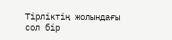Тірліктің жолындағы сол бір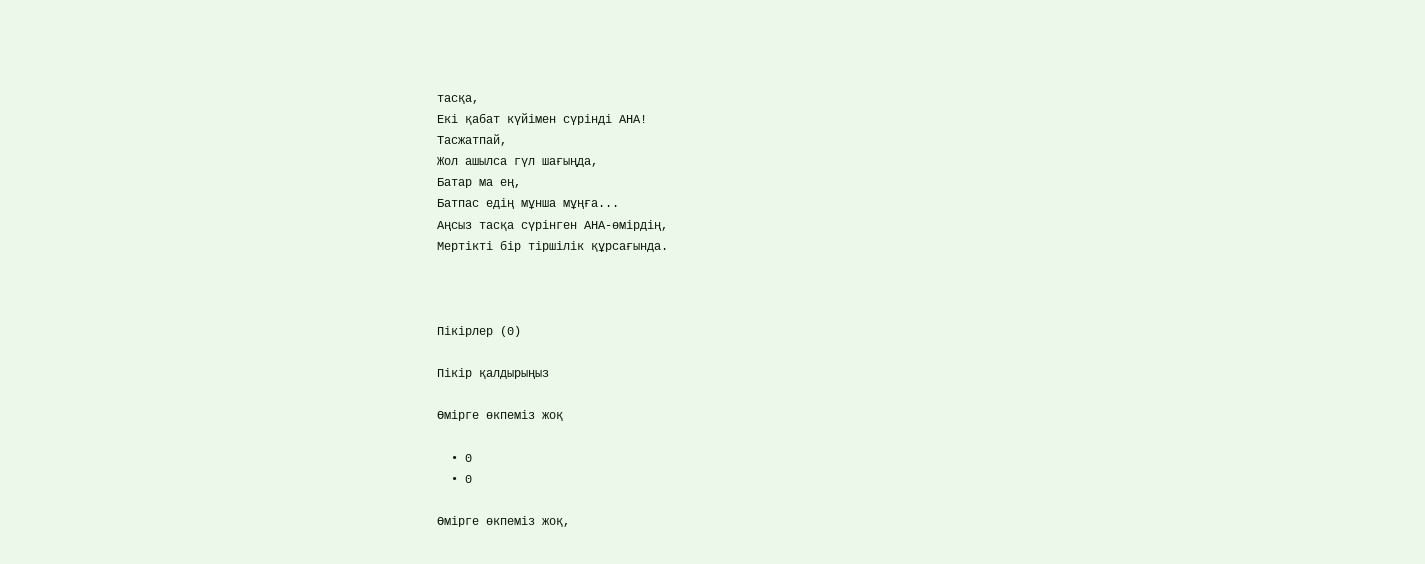тасқа,
Екі қабат күйімен сүрінді АНА!
Тасжатпай,
Жол ашылса гүл шағыңда,
Батар ма ең,
Батпас едің мұнша мұңға...
Аңсыз тасқа сүрінген АНА-өмірдің,
Мертікті бір тіршілік құрсағында.



Пікірлер (0)

Пікір қалдырыңыз

Өмірге өкпеміз жоқ

  • 0
  • 0

Өмірге өкпеміз жоқ,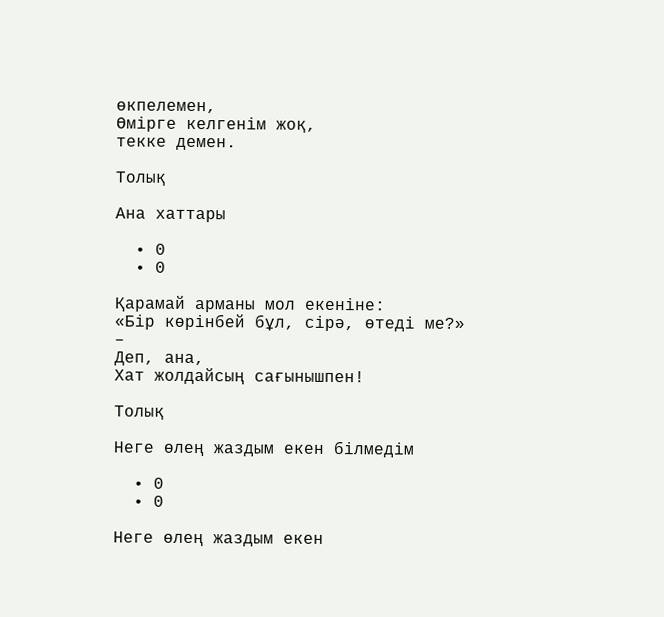өкпелемен,
Өмірге келгенім жоқ,
текке демен.

Толық

Ана хаттары

  • 0
  • 0

Қарамай арманы мол екеніне:
«Бір көрінбей бұл, сірә, өтеді ме?» –
Деп, ана,
Хат жолдайсың сағынышпен!

Толық

Неге өлең жаздым екен білмедім

  • 0
  • 0

Неге өлең жаздым екен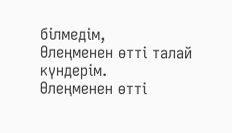білмедім,
Өлеңменен өтті талай күндерім.
Өлеңменен өтті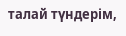талай түндерім,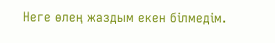Неге өлең жаздым екен білмедім.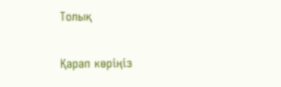Толық

Қарап көріңіз